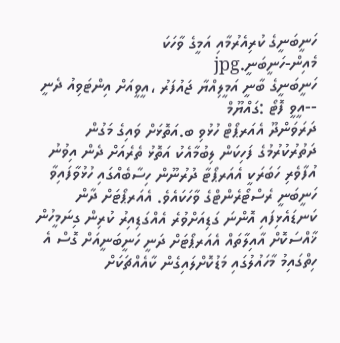ހަނީބަނީގެ ކުރިއެރުމާއި އަމީގެ ވާހަކަ
މެއިން-ހަނީބަނީ.jpg
ހަނީބަނީގެ ބާނީ އަމީލިއްޔާ ޖައުފަރު ،އީވީއަށް އިންޓަވިއު ދެނީ --އީވީ ފޮޓޯ :ގައްޔޫމް
ދަރަވަންދޫ އެއަރޕޯޓް ހުޅުވި ބ.އަތޮޅަށް ވައިގެ މަގުން ދަތުރުކުރުމުގެ ފަހިކަން ލިބުމާއެކު އަތޮޅު ތެރެއަށް ދެން އިވުނު އުފާވެރި ހަބަރަކީ އެއަރޕޯޓާ ދުރުނޫން ހިސާބެއްގައި ހުޅުވާފައިވާ ހަނީބަނީ ރެސްޓޯރެންޓްގެ ވާހަކައެވެ. އެއަރޕޯޓަށް ދާން ކަނޑައެޅިފައި އޮންނަ ގަޑިއަށްވުރެ އެއްގަޑިއިރު ކުރިން ގިނަމީހުން ޚާއްސަކޮށް އާއިލާތައް އެއަރޕޯޓަށް ދަނީ ހަނީބަނީއަށް ގޮސް އެ ހިތްގައިމު މާހައުލުގައި މަޑުކޮށްލައިގެން ކާއެއްޗަކަށް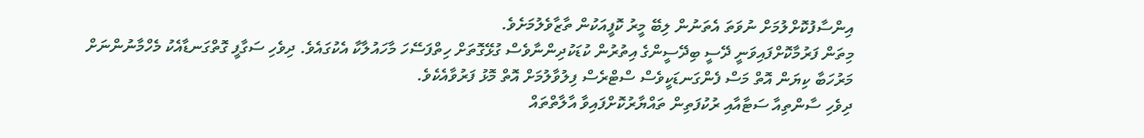އިންސާފުކޮށްލުމަށް ނުވަތަ އެތަނުން ލިބޭ މީރު ކޮފީއަކުން ތާޒާވެލުމަށެވެ.
މިތަން ފަރުމާކޮށްފައިވަނީ ދޭސީ ބިދޭސީންގެ އިތުރުން ކުޑަކުދިންނާވެސް ގުޅޭގޮތަށް ހިތްފަސޭހަ މާހައުލާކާ އެކުގައެވެ. ދިވެހި ސަގާފީ ގޮތްގަނޑާއެކު މެހްމާނުންނަށް މަރުހަބާ ކިޔަން އޮތް މަސް ފެންގަނޑަކީވެސް ސްޓްރެސް ފިލުވާލުމަށް އޮތް މޮޅު ފަރުވާއެކެވެ.
ދިވެހި ސާންތިއާ ސަޓާއާއި ރުކުފަތިން ތައްޔާރުކޮށްފައިވާ އާލާތްތައް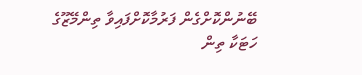ބޭނުންކޮށްގެން ފަރުމާކޮށްފައިވާ ތިންމޭޒޫގެ ހަޓަކާ ތިން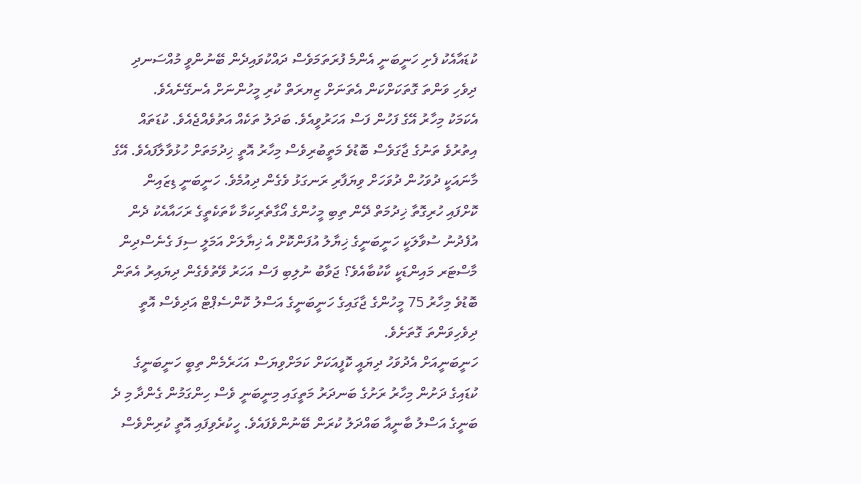ކުޑައާއެކު ފެށި ހަނީބަނީ އެންމެ ފުރަތަމަވެސް ދައްކުވައިދެން ބޭނުންވީ މުއްސަނދި ދިވެހި ވަންތަ ގޮތަކަށްކަން އެތަނަށް ޒިޔރަތް ކުރި މީހުންނަށް އެނގޭނެއެވެ.
އެކަމަކު މިހާރު އޭގެ ފަހުން ފަސް އަހަރުވީއެވެ. ބަދަލު ތަކެއް އަތުވެއްޖެއެވެ. ކުޑަތައް އިތުރުވެ ތަނުގެ ޖާގަވެސް ބޮޑުވެ މަތީބުރިވެސް މިހާރު އޮތީ ޚިދުމަތަށް ހުޅުވާލާފައެވެ. އޭގެ މާނައަކީ ދުވަހުން ދުވަހަށް ވިޔަފާރި ރަނގަޅު ވެގެން ދިއުމެވެ. ހަނީބަނީ ޑިޒައިން ކޮށްފައި ހުރިގޮތާ ޚިދުމަތް ދޭން ތިބި މީހުންގެ އޯގާތެރިކަމާ ކާތަކެތީގެ ރަހައާއެކު ދެން އުފެދުނު ސުވާލަކީ ހަނީބަނީގެ ޚިޔާލު އުފަންކޮށް އެ ޚިޔާލަށް އަމަލީ ސިފަ ގެނެސްދިން މާސްޓަރ މައިންޑަކީ ކާކުބާއެވެ؟ ޖަވާބު ނުލިބި ފަސް އަހަރު ވޭތުވެގެން ދިޔައިރު އެތަން ބޮޑުވެ މިހާރު 75 މީހުންގެ ޖާގައިގެ ހަނީބަނީގެ އަސްލު ކޮންސެޕްޓް އަދިވެސް އޮތީ ދިވެހިވަންތަ ގޮތަށެވެ.
ހަނީބަނީއަށް އެދުވަހު ދިޔައީ ކޮފީއަކަށް ކަމަށްވިޔަސް އަހަރެމެން ތިބީ ހަނީބަނީގެ ކުޑައިގެ ދަށުން މިހާރު ރަށުގެ ބަނދަރު މަތީގައި މިނީބަނީ ވެސް ހިންގަމުން ގެންދާ މި ދެ ބަނީގެ އަސްލު ބާނީއާ ބައްދަލު ކުރަން ބޭނުންވެފައެވެ. ހީކުރެވިފައި އޮތީ ކުރިންވެސް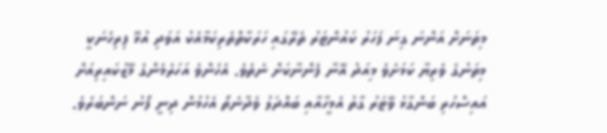މިތަނަށް އަންނަ ގިނަ ފަހަރު ކައުންޓަރު ތެރޭގައި ހަރަކާތްތެރިކަމާއެކު އަވަދި އުޅޭ ފިރިހެނަކީ މިތަނުގެ ވެރިޔާ ކަމަށެވެ މިއަދު އޭނާ ފެންނާކަށް ނެތެވެ. އެހެންވެ އަހަރެމެންގެ މޭޒުކައިރިއަށް އައިސްހުރި ބަންގާޅު ވޭޓަރު ގާތު އެމީހާއާއި ބައްދަލު ވެދާނެތޯ އެހުމުން ދިނީ ފޯނު ނަންބަރެވެ.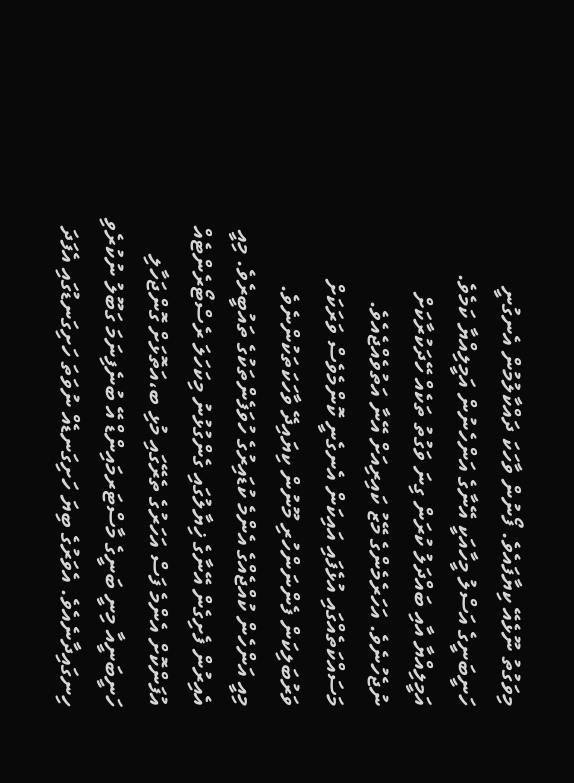މިވަގުތު ނޫޅެއޭ ކިޔާފައެވެ. ފޯނުން ވާހަކަ ދައްކާލުމުން އެނގުނީ ހަނީބަނީގެ އަސްލު މީހާއަކީ އޭނާގެ އަންހެނުން އަމީލިއްޔާ ކަމެވެ.
އަމީލިއްޔާ އާއި ބައްދަލު ކުރަން ގިނަ ވަގުތު ތަކެއް ހޭދަކުރާކަށް ނުޖެހުނެވެ. އަހަރެމެންގެ މޭޒު ކައިރިއަށް އޭނާ އަތުވެއްޖެއެވެ. މަސައްކަތެއްގައި އުޅެފައި އައިކަން އެނގެނީ ކޮންމެވެސް ވަރަކަށް ވަރުބަލިކަން ފެންނަންހުރި މޫނުން ކިޔައިދޭ ވާހަކަތަކުންނެވެ.
މިއީ އަންހެން ކުއްޖެއްގެ އެންމެ ކުޑައިރުގެ ހުވަފެންތަކުގެ ތައުބީރެވެ. މިއީ އެއިރުން ފެށިގެން އޭނާގެ ޚިޔާލުގައި ގެންގުޅުނު މިކަހަލަ ރެސްޓޯރެންޓެއް އުފަންކޮށް އެންމެ ފަސް އަހަރުގެ ތެރޭގައި މުޅި ބ،އަތޮޅަށް ގޮންޖަހާލި ހަނީބަނީއާ މިނީ ބަނީގެ މާސްޓަރމައިންޑް އޭ ބުނެފިނަމަ ގަބޫލު ނުކުރެވި ހިނގައިދާނެއެވެ. އެވަރުގެ ބިޔަ ހަށިގަނޑެއް ނުވަތަ ހަށިގަނޑުގައި އެފަދަ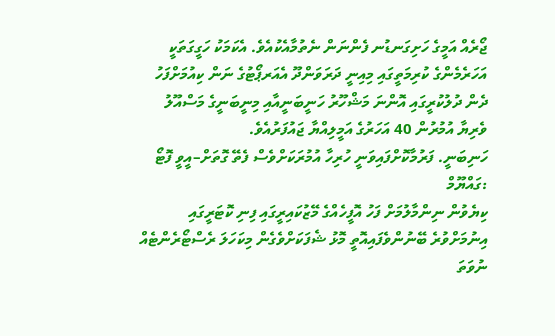ޖޯރެއް އަމީގެ ހަށިގަނޑުނ ފެންނަން ނެތުމާއެކުއެވެ. އެކަމަކު ހަގީގަތަކީ އަހަރެމެންގެ ކުރިމަތީގައި މިއިނީ ދަރަވަންދޫ އެއަރޕޯޓުގެ ނަން ކިއުމަށްފަހު ދެން ދުލުކުރީގައި އޮންނަ މަޝްހޫރު ހަނީބަނީއާއި މިނީބަނީގެ މަސްއޫލު ވެރިޔާ އުމުރުން 40 އަހަރުގެ އަމީލިއްޔާ ޖައުފަރުއެވެ.
ހަނިބަނީ. ފަރުމާކޮށްފައިވަނީ ހުރިހާ އުމުރަކަށްވެސް ފެތޭ ގޮތަށް–އީވީ ފޮޓޯ :ގައްޔޫމް
ކިޔެވުން ނިންމާލުމަށް ފަހު އޮފީހެއްގެ މޭޒުކައިރީގައި ފިނި ކޮޓަރީގައި އިނުމަށްވުރެ ބޭނުންވެފައިއޮތީ މޮޅު ޝެފަކަށްވެގެން މިކަހަލަ ރެސްޓޯރެންޓެއް ނުވަތަ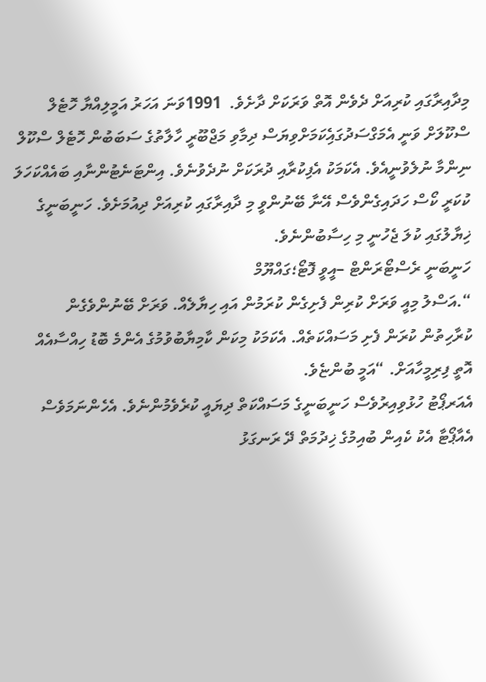މިދާއިރާގައި ކުރިއަށް ދެވެން އޮތް ވަރަކަށް ދާށެވެ.  1991ވަނަ އަހަރު އަމީލިއްޔާ ހޮޓެލް ސްކޫލަށް ވަނީ އެމަގްސަދުގައެިކަމަށްވިޔަސް ދިމާވި މަޖްބޫރީ ހާލާތުގެ ސަބަބުން ހޮޓެލް ސްކޫލް ނިންމާ ނުލެވުނީއެވެ. އެކަމަކު އެފިކުރާއި ދުރަކަށް ނުދެވުނެވެ. އިންޓަނެޓުންނާއި ބައެއްކަހަލަ ކުކަރީ ކޯސް ހަދައިގެންވެސް އޭނާ ބޭނުންވީ މި ދާއިރާގައި ކުރިއަށް ދިއުމަށެވެ. ހަނީބަނީގެ ޚިޔާލުގައި ކުލަ ޖެހުނީ މި ހިސާބުންނެވެ.
ހަނީބަނީ ރެސްޓޯރަންޓް –އީވީ ފޮޓޯ؛ގައްޔޫމް
“.އަސްލު މިއީ ވަރަށް ކުރިން ފެށިގެން ކުރަމުން އައި ހިޔާލެއް. ވަރަށް ބޭނުންވެގެން ކުރާހިތުން ކުރަން ފެށި މަސައްކަތެއް. އެކަމަކު މިކަން ކާމިޔާބުވުމުގެ އެންމެ ބޮޑު ހިއްސާއެއް އޮތީ ފިރިމީހާއަށް. “އަމީ ބުންޏެވެ.
އެއަރޕޯޓު ހުޅުވިއިރުވެސް ހަނީބަނީގެ މަސައްކަތް ދިޔައީ ކުރެވެމުންނެވެ. އެހެންނަމަވެސް އެއާޕޯޓާ އެކު ކެއިން ބުއިމުގެ ޚިދުމަތް ދޭ ރަނގަޅު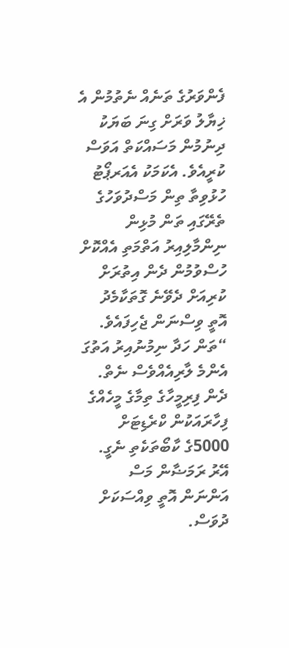ފެންވަރުގެ ތަނެއް ނެތުމުން އެ ޚިޔާލު ވަރަށް ގިނަ ބަޔަކު ދިނުމުން މަސައްކަތް އަވަސް ކުރީއެވެ. އެކަމަކު އެއަރޕޯޓު ހުޅުވިތާ ތިން މަސްދުވަހުގެ ތެރޭގައި ތަން މުޅިން ނިންމާލިއިރު އަތްމަތި އެއްކޮށް ހުސްވުމުން ދެން އިތުރަށް ކުރިއަށް ދެވޭނެ ގޮތަކާމެދު އޮތީ ވިސްނަން ޖެހިފައެވެ.
“ތަން ހަދާ ނިމުނުއިރު އަތުގަ އެންމެ ލާރިއެއްވެސް ނެތް. ދެން ފިރިމީހާގެ ތިމާގެ މީހެއްގެ ފިހާރައަކުން ކްރެޑިޓަށް 5000ގެ ކާބޯތަކެތި ނެގީ. އޭރު ރަމަޟާން މަސް އަންނަން އޮތީ ވިއްސަކަށް ދުވަސް.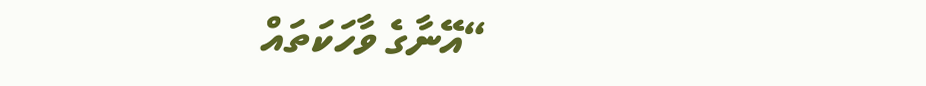“އޭނާގެ ވާހަކަތައް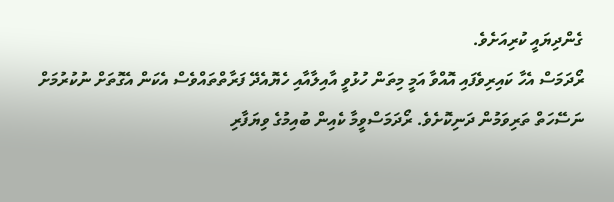ގެންދިޔައީ ކުރިއަށެވެ.
ރޯދަމަސް އެހާ ކައިރިވެފައި އޮއްވާ އަމީ މިތަން ހުޅުވީ އާއިލާއާއި ހެޔޮއެދޭ ފަރާތްތައްވެސް އެކަން އެގޮތަށް ނުކުރުމަށް ނަސޭހަތް ތަރިވަމުން ދަނިކޮށެވެ. ރޯދަމަސްވީމާ ކެއިން ބުއިމުގެ ވިޔަފާރި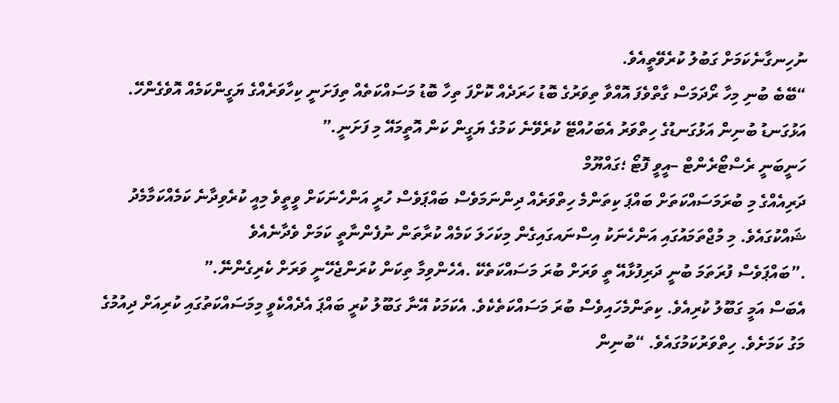ނުހިނގާނެކަމަށް ގަބުލު ކުރެވޭތީއެވެ.
“ބޭބެ ބުނި މިހާ ރޯދަމަސް ގާތްވެފަ އޮއްވާ ތިވަރުގެ ބޮޑު ހަރަދެއް ކޮށްފަ ތިހާ ބޮޑު މަސައްކަތެއް ތިފަށަނީ ކިހާވަރެއްގެ ޔަގީންކަމެއް އޮވެގެންހޭ. އަޅުގަނޑު ބުނިން އަޅުގަނޑުގެ ހިތްވަރު އެބަހުއްޓޭ ކުރެވޭނެ ކަމުގެ ޔަގީން ކަން އޮތީމައޭ މި ފަށަނީ.”
ހަނީބަނީ ރެސްޓޯރެންޓް –އީވީ ފޮޓޯ ؛ގައްޔޫމް
ދަރިއެއްގެ މި ބުރަމަސައްކަތަށް ބައްޕަ ކިތަންމެ ހިތްވަރެއް ދިންނަމަވެސް ބައްޕަވެސް ހުރީ އަންހެނަކަށް ވީތީވެ މިއީ ކުރެވިދާނެ ކަމެއްކަމާމެދު ޝައްކުގައެވެ. މި މުޖްތަމައުގައި އަންހެނަކު އިސްނައގައިގެން މިކަހަލަ ކަމެއް ކުރާތަން ނުފެންނާތީ ކަމަށް ވެދާނެއެވެ
.”ބައްޕަވެސް ފުރަތަމަ ބުނީ ދަރިފުޅާއޭ ތީ ވަރަށް ބުރަ މަސައްކަތެކޭ .އެހެންވިމާ ތިކަން ކުރަންޖެހޭނީ ވަރަށް ކެރިގެންނޭ.”
އެބަސް އަމީ ގަބޫލު ކުރިއެވެ. ކިތަންމެހައިވެސް ބުރަ މަސައްކަތެކެވެ. އެކަމަކު އޭނާ ގަބޫލު ކުރީ ބައްޕަ އެދެއްކެވީ މިމަސައްކަތުގައި ކުރިއަށް ދިއުމުގެ މަގު ކަމަށެވެ. ހިތްވަރުކަމުގައެވެ. “ބުނިން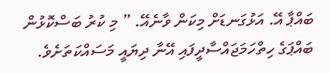ބައްޕާ އޭ. އަޅުގަނޑަށް މިކަން ވާނެއޭ. ” މި ކުރު ބަސްކޮޅުން ބައްޕަގެ ހިތްހަމަޖައްސާދީފައި އޭނާ ދިޔައީ މަސައްކަތަށެވެ.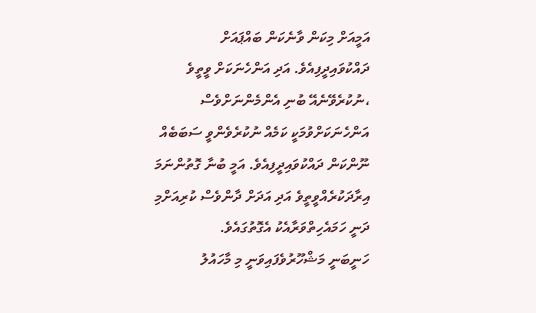އަމީއަށް މިކަން ވާނެކަން ބައްޕައަށް ދައްކުވައިދީފިއެވެ. އަދި އަންހެނަކަށް ވީތީވެ ،ނުކުރެވޭނެއޭ ބުނި އެންމެންނަށްވެސް އަންހެނަކަށްވުމަކީ ކަމެއް ނުކުރެވެންވީ ސަބަބެއް ނޫންކަން ދައްކުވައިދީފިއެވެ. އަމީ ބުނާ ގޮތުންނަމަ އިރާދަކުރެއްވީތީވެ އަދި އަދަށް ދާންވެސް ކުރިއަށްމި ދަނީ ހަމައެހިތްވަރާއެކު އެގޮތުގައެވެ.
ހަނީބަނީ މަޝްހޫރުވެފައިވަނީ މި މާހައުލު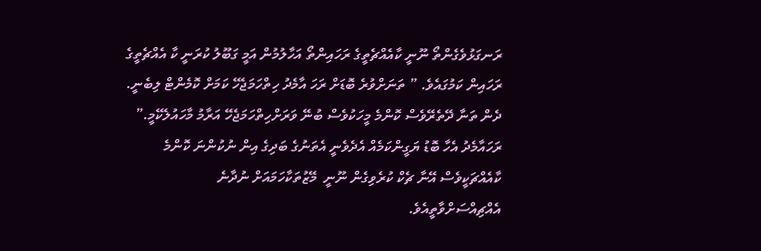ރަނގަޅުވެގެންތޯ ނޫނީ ކާއެއްޗެތީގެ ރަހައިންތޯ އަހާލުމުން އަމީ ގަބޫލު ކުރަނީ ކާ އެއްޗެތީގެ ރަހައިން ކަމުގައެވެ. ” ތަނަށްވުރެ ބޮޑަށް ރަހަ އާމެދު ހިތްހަމަޖެހޭ ކަމަށް ކޮމެންޓް ލިބެނީ. ދެން ތަނާ ދޭތެރޭވެސް ކޮންމެ މީހަކުވެސް ބުނޭ ވަރަށްހިތްހަމަޖެހޭ އަރާމު މާހައުލެކޭމީ.”
ރަހައާމެދު އެހާ ބޮޑު ޔަގީންކަމެއް އެދެވެނީ އެތަނުގެ ބަދިގެ އިން ނުކުންނަ ކޮންމެ ކާއެއްޗަކީވެސް އޭނާ ޗެކް ކުރެވިގެން ނޫނީ  މޭޒުތަކާހަމައަށް ނުދާނެ އެއްޗިއްސަށްވާތީއެވެ.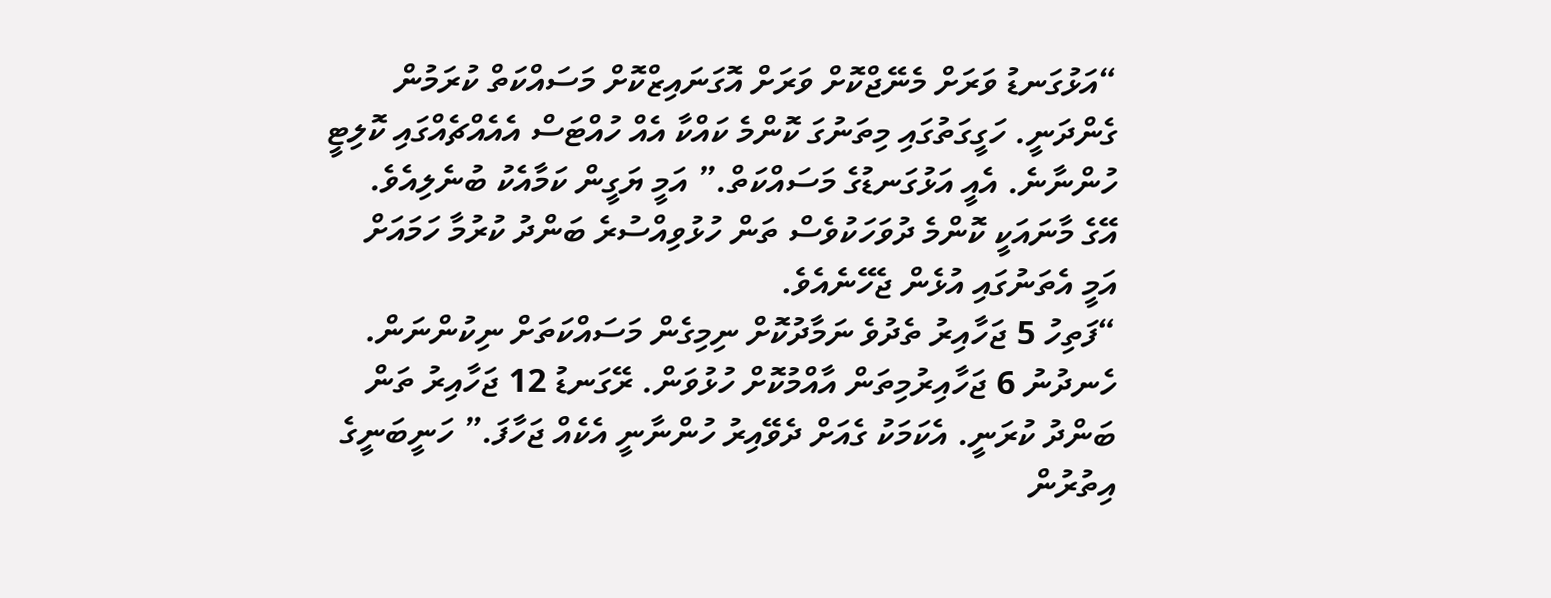“އަޅުގަނޑު ވަރަށް މެނޭޖްކޮށް ވަރަށް އޮގަނައިޒްކޮށް މަސައްކަތް ކުރަމުން ގެންދަނީ. ހަގީގަތުގައި މިތަނުގަ ކޮންމެ ކައްކާ އެއް ހުއްޓަސް އެއެއްޗެއްގައި ކޮލިޓީ ހުންނާނެ. އެއީ އަޅުގަނޑުގެ މަސައްކަތް.” އަމީ ޔަގީން ކަމާއެކު ބުނެލިއެވެ.
އޭގެ މާނައަކީ ކޮންމެ ދުވަހަކުވެސް ތަން ހުޅުވިއްސުރެ ބަންދު ކުރުމާ ހަމައަށް އަމީ އެތަނުގައި އުޅެން ޖެހޭނެއެވެ.
“ފަތިހު 5 ޖަހާއިރު ތެދުވެ ނަމާދުކޮށް ނިމިގެން މަސައްކަތަށް ނިކުންނަން. ހެނދުނު 6 ޖަހާއިރުމިތަން އާއްމުކޮށް ހުޅުވަން. ރޭގަނޑު 12 ޖަހާއިރު ތަން ބަންދު ކުރަނީ. އެކަމަކު ގެއަށް ދެވޭއިރު ހުންނާނީ އެކެއް ޖަހާފަ.” ހަނީބަނީގެ އިތުރުން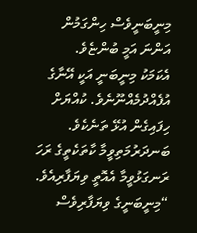މިނީބަނީވެސް ހިންގަމުން އަންނަ އަމީ ބުންޏެވެ.
އެކަމަކު މިނީބަނީ އަކީ އޭނާގެ އުފެއްދުމެއްނޫނެވެ. ކުއްޔަށް ހިފައިގެން އުޅޭ ތަނެކެވެ. ބަނދަރުމަތިވީމާ ކާތަކެތީގެ ރަހަ ރަނގަޅުވީމާ އެއޮތީ ވިޔަފާރިއެވެ. “މިނީބަނީގެ ވިޔަފާރިވެސް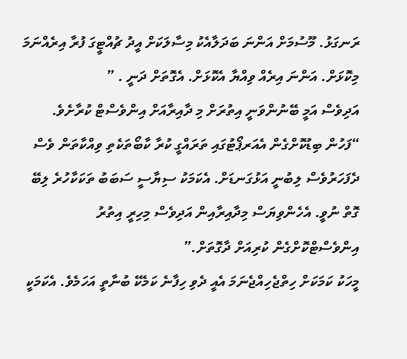ރަނގަޅު. މޫސުމަށް އަންނަ ބަދަލާއެކު މިސާލަކަށް އީދު ޗުއްޓީގަ ފުރާ އިރެއްނަމަ މިކޮޅަށް. އަންނަ އިރެއް ވިއްޔާ އެކޮޅަށް. އެގޮތަށް ދަނީ . ”
އަދިވެސް އަމީ ބޭނުންވަނީ އިތުރަށް މި ދާއިރާއަށް އިންވެސްޓް ކުރާށެވެ.
“ފަހުން ބިޑުކޮށްގެން އެއަރޕޯޓުގައި ތަރައްގީ ކުރާ ކާބޯތަކެތި ވިއްކާތަން ވެސް ދެފަހަރުވެސް ލިބުނީ އަޅުގަނޑަށް. އެކަމަކު ސިޔާސީ ސަބަބު ތަކަކާހުރެ ލިބޭ ގޮތް ނުވީ. އެހެންވިޔަސް މިދާއިރާއިން އަދިވެސް މިހިރީ އިތުރު އިންވެސްޓްކޮށްގެން ކުރިއަށް ދާގޮތަށް.”
މީހަކު ކަމަކަށް ހިތްޖެހިއްޖެނަމަ އެއީ ދެވި ހިފާނެ ކަމެކޭ ބުނާތީ އަހަމެވެ. އެކަމަކީ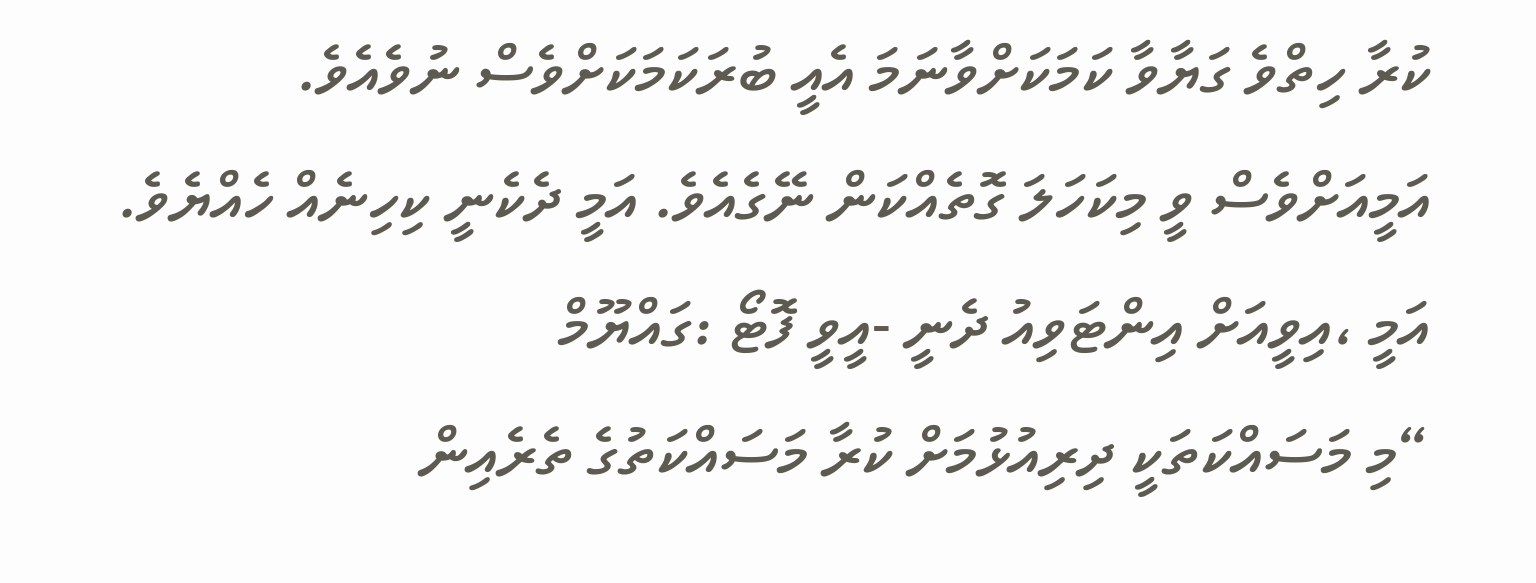ކުރާ ހިތްވެ ގަޔާވާ ކަމަކަށްވާނަމަ އެއީ ބުރަކަމަކަށްވެސް ނުވެއެވެ. އަމީއަށްވެސް ވީ މިކަހަލަ ގޮތެއްކަން ނޭގެއެވެ. އަމީ ދެކެނީ ކިހިނެއް ހެއްޔެވެ.
އަމީ ،އިވީއަށް އިންޓަވިއު ދެނީ -އީވީ ފޮޓޯ :ގައްޔޫމް
“މި މަސައްކަތަކީ ދިރިއުޅުމަށް ކުރާ މަސައްކަތުގެ ތެރެއިން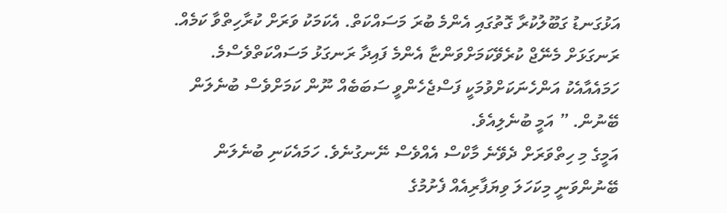އަޅުގަނޑު ގަބޫލުކުރާ ގޮތުގައި އެންމެ ބުރަ މަސައްކަތް. އެކަމަކު ވަރަށް ކުރާހިތްވާ ކަމެއް. ރަނގަޅަށް މެނޭޖް ކުރެވޭކަމަށްވަންޏާ އެންމެ ފައިދާ ރަނގަޅު މަސައްކަތްވެސްމެ. ހަމައެއާއެކު އަންހެނަކަށްވުމަކީ ފަސްޖެހެންވީ ސަބަބެއް ނޫން ކަމަށްވެސް ބުނެލަން ބޭނުން. ” އަމީ ބުނެލިއެވެ.
އަމީގެ މި ހިތްވަރަށް ދެވޭނެ މާކްސް އެއްވެސް ނޭނގުނެވެ. ހަމައެކަނި ބުނެލަން ބޭނުންވަނީ މިކަހަލަ ވިޔަފާރިއެއް ފެށުމުގެ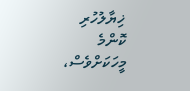ޚިޔާލުހުރި ކޮންމެ މީހަކަށްވެސް،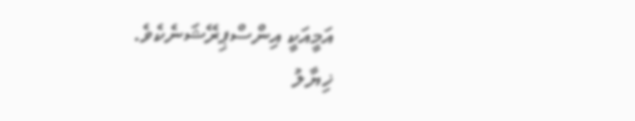އަމީއަކީ އިންސްޕިރޭޝަނެކެވެ.
ޚިޔާލު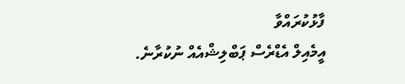ފާޅުކުރައްވާ
އީމެއިލް އެޑްރެސް ޕަބްލިޝްއެއް ނުކުރާނެ.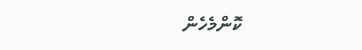ކޮންމެހެން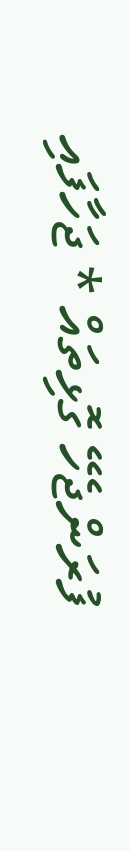ފުރަންޖެހޭ ގޮޅިތައް * ޖަހާފައި